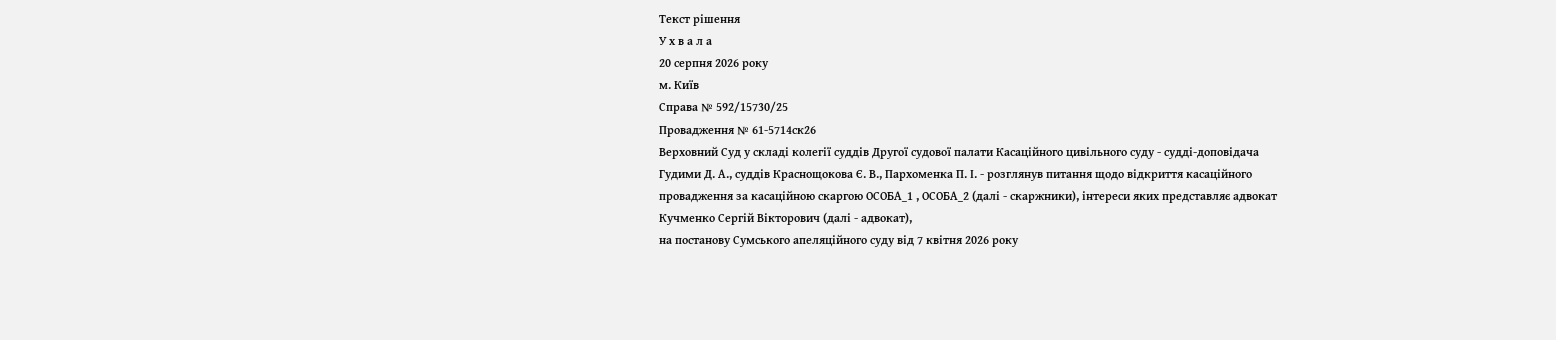Текст рішення
У х в а л а
20 серпня 2026 року
м. Київ
Справа № 592/15730/25
Провадження № 61-5714ск26
Верховний Суд у складі колегії суддів Другої судової палати Касаційного цивільного суду - судді-доповідача Гудими Д. А., суддів Краснощокова Є. В., Пархоменка П. І. - розглянув питання щодо відкриття касаційного провадження за касаційною скаргою ОСОБА_1 , ОСОБА_2 (далі - скаржники), інтереси яких представляє адвокат Кучменко Сергій Вікторович (далі - адвокат),
на постанову Сумського апеляційного суду від 7 квітня 2026 року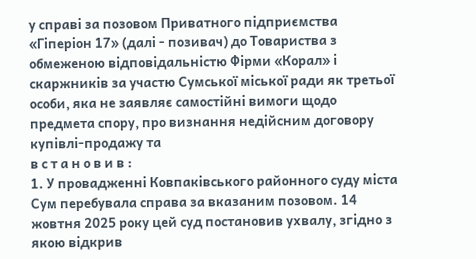у справі за позовом Приватного підприємства «Гіперіон 17» (далі - позивач) до Товариства з обмеженою відповідальністю Фірми «Корал» і скаржників за участю Сумської міської ради як третьої особи, яка не заявляє самостійні вимоги щодо предмета спору, про визнання недійсним договору купівлі-продажу та
в с т а н о в и в :
1. У провадженні Ковпаківського районного суду міста Сум перебувала справа за вказаним позовом. 14 жовтня 2025 року цей суд постановив ухвалу, згідно з якою відкрив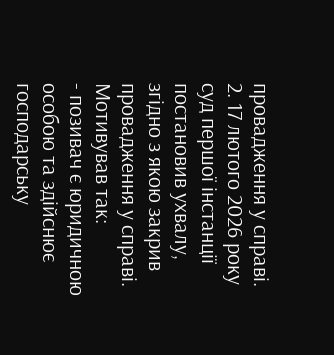провадження у справі.
2. 17 лютого 2026 року суд першої інстанції постановив ухвалу, згідно з якою закрив провадження у справі. Мотивував так:
- позивач є юридичною особою та здійснює господарську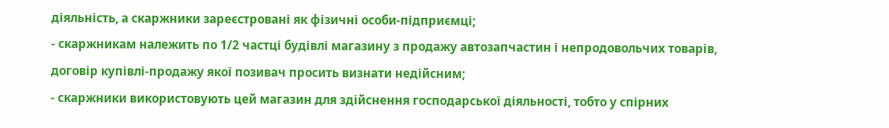діяльність, а скаржники зареєстровані як фізичні особи-підприємці;
- скаржникам належить по 1/2 частці будівлі магазину з продажу автозапчастин і непродовольчих товарів, договір купівлі-продажу якої позивач просить визнати недійсним;
- скаржники використовують цей магазин для здійснення господарської діяльності, тобто у спірних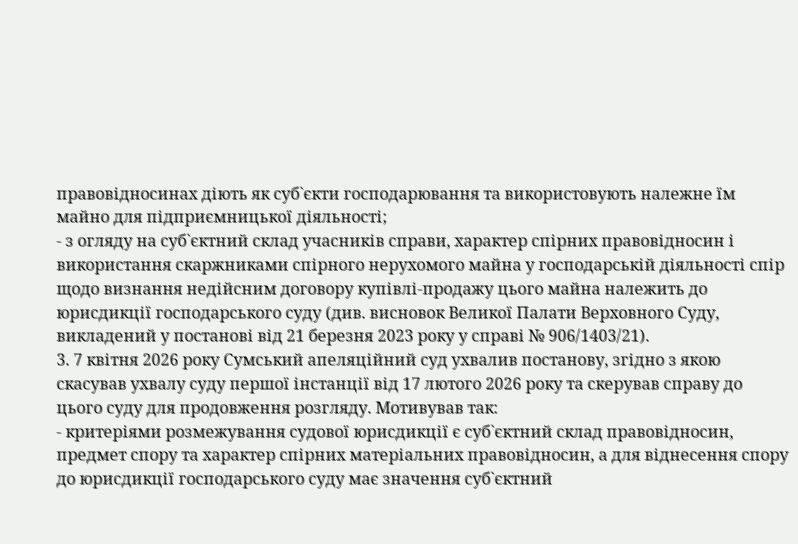правовідносинах діють як суб`єкти господарювання та використовують належне їм майно для підприємницької діяльності;
- з огляду на суб`єктний склад учасників справи, характер спірних правовідносин і використання скаржниками спірного нерухомого майна у господарській діяльності спір щодо визнання недійсним договору купівлі-продажу цього майна належить до юрисдикції господарського суду (див. висновок Великої Палати Верховного Суду, викладений у постанові від 21 березня 2023 року у справі № 906/1403/21).
3. 7 квітня 2026 року Сумський апеляційний суд ухвалив постанову, згідно з якою скасував ухвалу суду першої інстанції від 17 лютого 2026 року та скерував справу до цього суду для продовження розгляду. Мотивував так:
- критеріями розмежування судової юрисдикції є суб`єктний склад правовідносин, предмет спору та характер спірних матеріальних правовідносин, а для віднесення спору до юрисдикції господарського суду має значення суб`єктний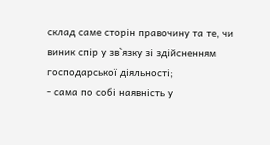склад саме сторін правочину та те, чи виник спір у зв`язку зі здійсненням господарської діяльності;
- сама по собі наявність у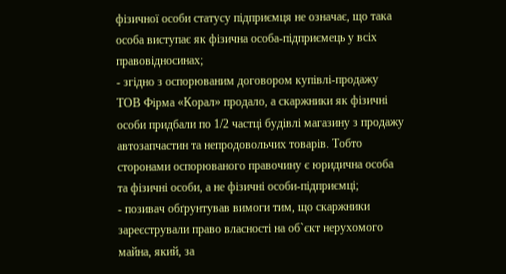фізичної особи статусу підприємця не означає, що така особа виступає як фізична особа-підприємець у всіх правовідносинах;
- згідно з оспорюваним договором купівлі-продажу ТОВ Фірма «Корал» продало, а скаржники як фізичні особи придбали по 1/2 частці будівлі магазину з продажу автозапчастин та непродовольчих товарів. Тобто сторонами оспорюваного правочину є юридична особа та фізичні особи, а не фізичні особи-підприємці;
- позивач обґрунтував вимоги тим, що скаржники зареєстрували право власності на об`єкт нерухомого майна, який, за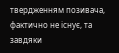твердженням позивача, фактично не існує, та завдяки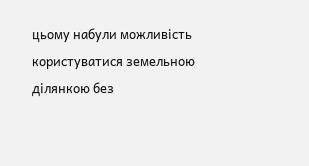цьому набули можливість користуватися земельною ділянкою без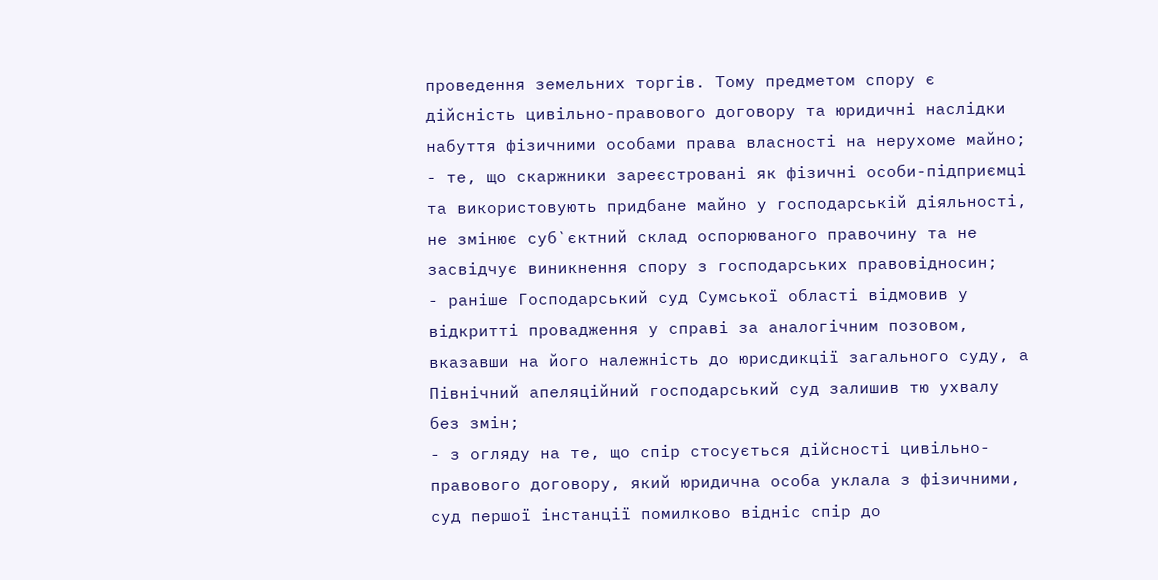проведення земельних торгів. Тому предметом спору є дійсність цивільно-правового договору та юридичні наслідки набуття фізичними особами права власності на нерухоме майно;
- те, що скаржники зареєстровані як фізичні особи-підприємці та використовують придбане майно у господарській діяльності, не змінює суб`єктний склад оспорюваного правочину та не засвідчує виникнення спору з господарських правовідносин;
- раніше Господарський суд Сумської області відмовив у відкритті провадження у справі за аналогічним позовом, вказавши на його належність до юрисдикції загального суду, а Північний апеляційний господарський суд залишив тю ухвалу без змін;
- з огляду на те, що спір стосується дійсності цивільно-правового договору, який юридична особа уклала з фізичними, суд першої інстанції помилково відніс спір до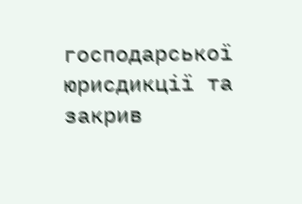господарської юрисдикції та закрив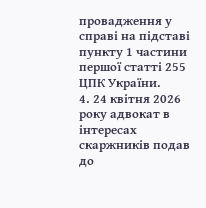провадження у справі на підставі пункту 1 частини першої статті 255 ЦПК України.
4. 24 квітня 2026 року адвокат в інтересах скаржників подав до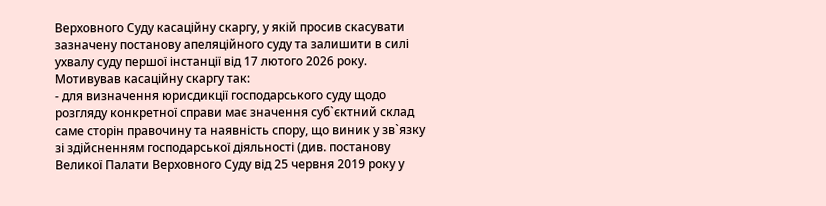Верховного Суду касаційну скаргу, у якій просив скасувати зазначену постанову апеляційного суду та залишити в силі ухвалу суду першої інстанції від 17 лютого 2026 року. Мотивував касаційну скаргу так:
- для визначення юрисдикції господарського суду щодо розгляду конкретної справи має значення суб`єктний склад саме сторін правочину та наявність спору, що виник у зв`язку зі здійсненням господарської діяльності (див. постанову Великої Палати Верховного Суду від 25 червня 2019 року у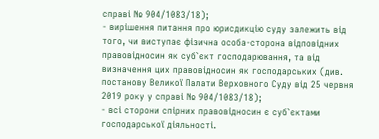справі № 904/1083/18);
- вирішення питання про юрисдикцію суду залежить від того, чи виступає фізична особа-сторона відповідних правовідносин як суб`єкт господарювання, та від визначення цих правовідносин як господарських (див. постанову Великої Палати Верховного Суду від 25 червня 2019 року у справі № 904/1083/18);
- всі сторони спірних правовідносин є суб`єктами господарської діяльності.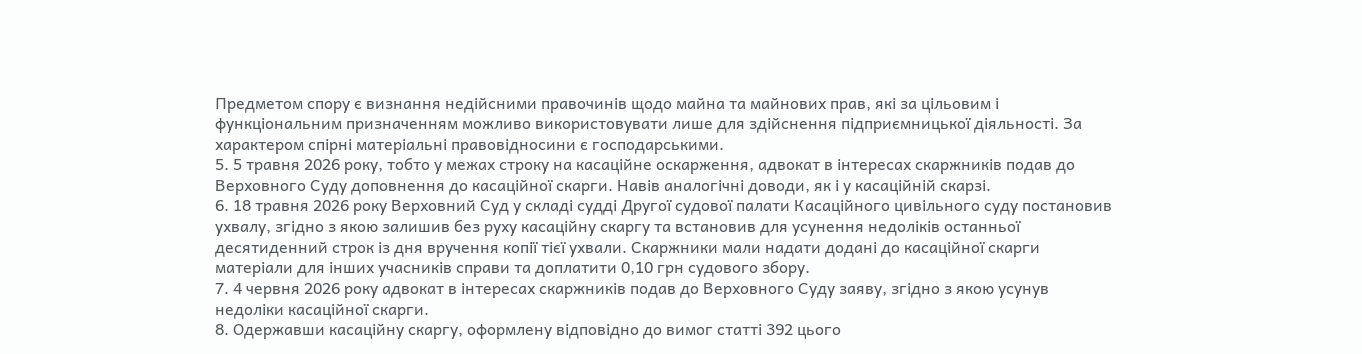Предметом спору є визнання недійсними правочинів щодо майна та майнових прав, які за цільовим і функціональним призначенням можливо використовувати лише для здійснення підприємницької діяльності. За характером спірні матеріальні правовідносини є господарськими.
5. 5 травня 2026 року, тобто у межах строку на касаційне оскарження, адвокат в інтересах скаржників подав до Верховного Суду доповнення до касаційної скарги. Навів аналогічні доводи, як і у касаційній скарзі.
6. 18 травня 2026 року Верховний Суд у складі судді Другої судової палати Касаційного цивільного суду постановив ухвалу, згідно з якою залишив без руху касаційну скаргу та встановив для усунення недоліків останньої десятиденний строк із дня вручення копії тієї ухвали. Скаржники мали надати додані до касаційної скарги матеріали для інших учасників справи та доплатити 0,10 грн судового збору.
7. 4 червня 2026 року адвокат в інтересах скаржників подав до Верховного Суду заяву, згідно з якою усунув недоліки касаційної скарги.
8. Одержавши касаційну скаргу, оформлену відповідно до вимог статті 392 цього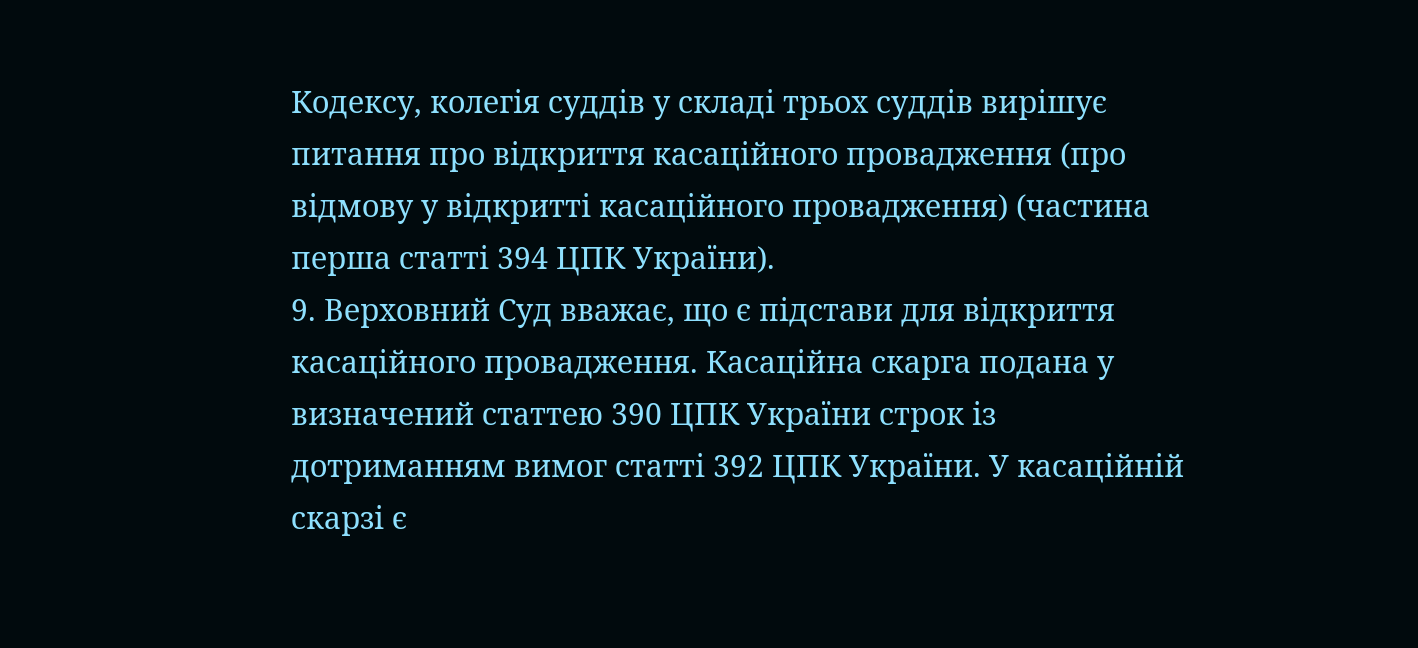Кодексу, колегія суддів у складі трьох суддів вирішує питання про відкриття касаційного провадження (про відмову у відкритті касаційного провадження) (частина перша статті 394 ЦПК України).
9. Верховний Суд вважає, що є підстави для відкриття касаційного провадження. Касаційна скарга подана у визначений статтею 390 ЦПК України строк із дотриманням вимог статті 392 ЦПК України. У касаційній скарзі є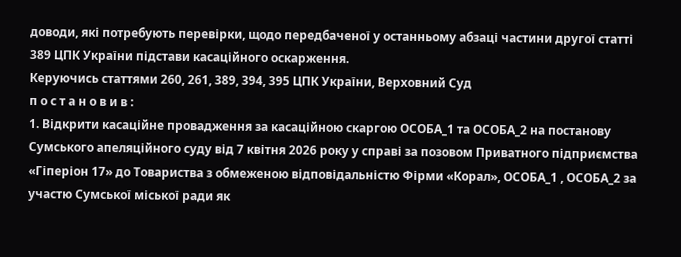доводи, які потребують перевірки, щодо передбаченої у останньому абзаці частини другої статті 389 ЦПК України підстави касаційного оскарження.
Керуючись статтями 260, 261, 389, 394, 395 ЦПК України, Верховний Суд
п о с т а н о в и в :
1. Відкрити касаційне провадження за касаційною скаргою ОСОБА_1 та ОСОБА_2 на постанову Сумського апеляційного суду від 7 квітня 2026 року у справі за позовом Приватного підприємства «Гіперіон 17» до Товариства з обмеженою відповідальністю Фірми «Корал», ОСОБА_1 , ОСОБА_2 за участю Сумської міської ради як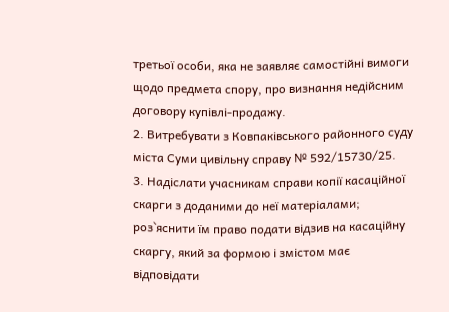третьої особи, яка не заявляє самостійні вимоги щодо предмета спору, про визнання недійсним договору купівлі-продажу.
2. Витребувати з Ковпаківського районного суду міста Суми цивільну справу № 592/15730/25.
3. Надіслати учасникам справи копії касаційної скарги з доданими до неї матеріалами; роз`яснити їм право подати відзив на касаційну скаргу, який за формою і змістом має відповідати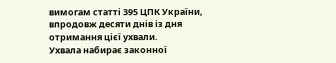вимогам статті 395 ЦПК України, впродовж десяти днів із дня отримання цієї ухвали.
Ухвала набирає законної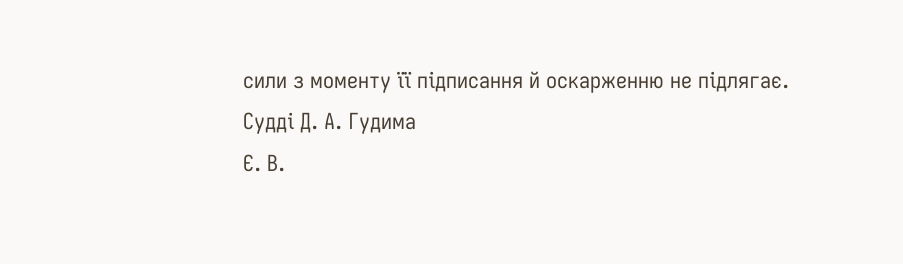сили з моменту її підписання й оскарженню не підлягає.
Судді Д. А. Гудима
Є. В.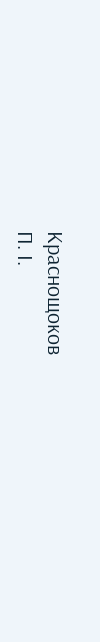Краснощоков
П. І.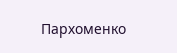Пархоменко